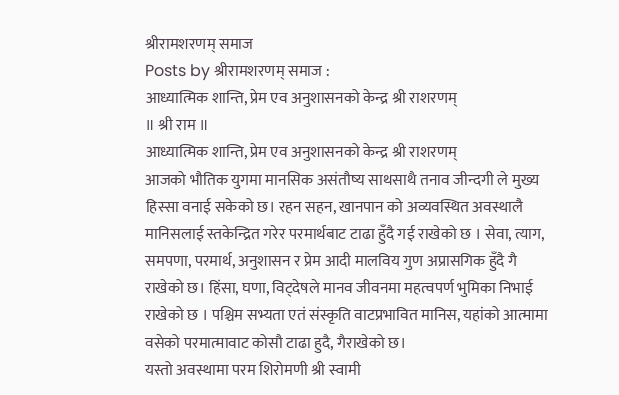श्रीरामशरणम् समाज
Posts by श्रीरामशरणम् समाज :
आध्यात्मिक शान्ति, प्रेम एव अनुशासनको केन्द्र श्री राशरणम्
॥ श्री राम ॥
आध्यात्मिक शान्ति, प्रेम एव अनुशासनको केन्द्र श्री राशरणम्
आजको भौतिक युगमा मानसिक असंतौष्य साथसाथै तनाव जीन्दगी ले मुख्य हिस्सा वनाई सकेको छ। रहन सहन, खानपान को अव्यवस्थित अवस्थालै मानिसलाई स्तकेन्द्रित गरेर परमार्थबाट टाढा हुँदै गई राखेको छ । सेवा, त्याग, समपणा, परमार्थ, अनुशासन र प्रेम आदी मालविय गुण अप्रासगिक हुँदै गै राखेको छ। हिंसा, घणा, विट्देषले मानव जीवनमा महत्वपर्ण भुमिका निभाई राखेको छ । पश्चिम सभ्यता एतं संस्कृति वाटप्रभावित मानिस, यहांको आत्मामा वसेको परमात्मावाट कोसौ टाढा हुदै, गैराखेको छ।
यस्तो अवस्थामा परम शिरोमणी श्री स्वामी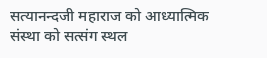सत्यानन्दजी महाराज को आध्यात्मिक संस्था को सत्संग स्थल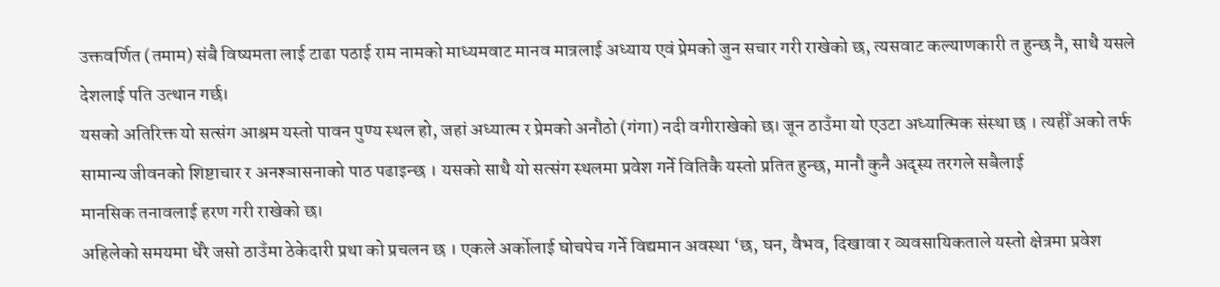उक्तवर्णित (तमाम) संबै विष्यमता लाई टाढा पठाई राम नामको माध्यमवाट मानव मात्रलाई अध्याय एवं प्रेमको जुन सचार गरी राखेको छ, त्यसवाट कल्याणकारी त हुन्छ नै, साथै यसले देशलाई पति उत्थान गर्छ।
यसको अतिरिक्त यो सत्संग आश्रम यस्तो पावन पुण्य स्थल हो, जहां अध्यात्म र प्रेमको अनौठो (गंगा) नदी वगीराखेको छ। जून ठाउँमा यो एउटा अध्यात्मिक संस्था छ । त्यहीँ अको तर्फ सामान्य जीवनको शिष्टाचार र अनश्ञासनाको पाठ पढाइन्छ । यसको साथै यो सत्संग स्थलमा प्रवेश गर्ने वितिकै यस्तो प्रतित हुन्छ, मानौ कुनै अदृस्य तरगले सबैलाई
मानसिक तनावलाई हरण गरी राखेको छ।
अहिलेको समयमा धेरै जसो ठाउँमा ठेकेदारी प्रथा को प्रचलन छ । एकले अर्कोलाई घोचपेच गर्ने विद्यमान अवस्था ‘छ, घन, वैभव, दिखावा र व्यवसायिकताले यस्तो क्षेत्रमा प्रवेश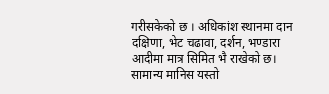गरीसकेको छ । अधिकांश स्थानमा दान दक्षिणा, भेट चढावा, दर्शन, भण्डारा आदीमा मात्र सिमित भै राखेको छ। सामान्य मानिस यस्तो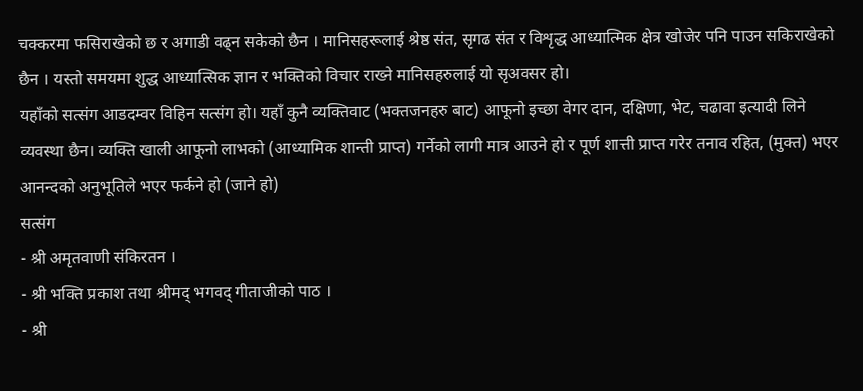चक्करमा फसिराखेको छ र अगाडी वढ्न सकेको छैन । मानिसहरूलाई श्रेष्ठ संत, सृगढ संत र विशृद्ध आध्यात्मिक क्षेत्र खोजेर पनि पाउन सकिराखेको छैन । यस्तो समयमा शुद्ध आध्यात्सिक ज्ञान र भक्तिको विचार राख्ने मानिसहरुलाई यो सृअवसर हो।
यहाँको सत्संग आडदम्वर विहिन सत्संग हो। यहाँ कुनै व्यक्तिवाट (भक्तजनहरु बाट) आफूनो इच्छा वेगर दान, दक्षिणा, भेट, चढावा इत्यादी लिने व्यवस्था छैन। व्यक्ति खाली आफूनो लाभको (आध्यामिक शान्ती प्राप्त) गर्नेको लागी मात्र आउने हो र पूर्ण शात्ती प्राप्त गरेर तनाव रहित, (मुक्त) भएर आनन्दको अनुभूतिले भएर फर्कने हो (जाने हो)
सत्संग
- श्री अमृतवाणी संकिरतन ।
- श्री भक्ति प्रकाश तथा श्रीमद् भगवद् गीताजीको पाठ ।
- श्री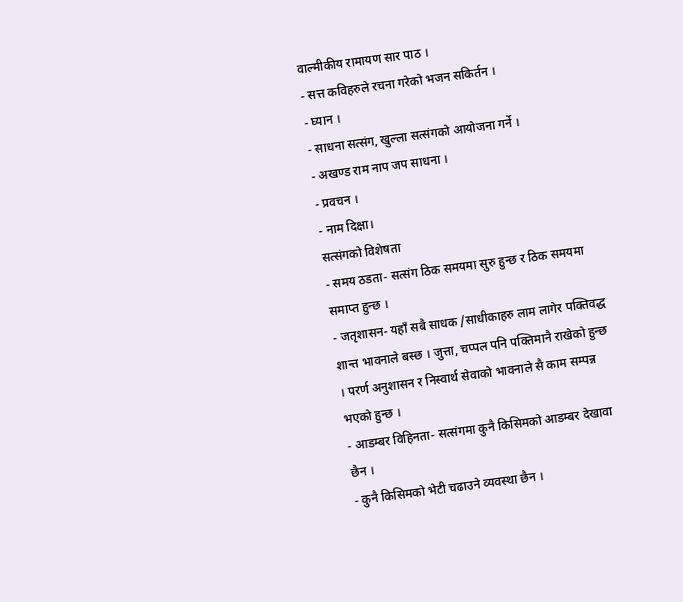वाल्मीकीय रामायण सार पाठ ।
- सत्त कविहरुले रचना गरेको भजन सकिर्तन ।
- घ्यान ।
- साधना सत्संग, खुल्ला सत्संगको आयोजना गर्ने ।
- अखण्ड राम नाप जप साधना ।
- प्रवचन ।
- नाम दिक्षा।
सत्संगको विशेषता
- समय ठडता- सत्संग ठिक समयमा सुरु हुन्छ र ठिक समयमा समाप्त हुन्छ ।
- जतृशासन- यहाँ सबै साधक /साधीकाहरु लाम लागेर पक्तिवद्ध शान्त भावनाले बस्छ । जुत्ता, चप्पल पनि पक्तिमानै राखेको हुन्छ । परर्ण अनुशासन र निस्वार्थ सेवाको भावनाले सै काम सम्पन्न भएको हुन्छ ।
- आडम्बर विहिनता- सत्संगमा कुनै किसिमको आडम्बर देखावा छैन ।
- कुनै किसिमको भेटी चढाउने व्यवस्था छैन ।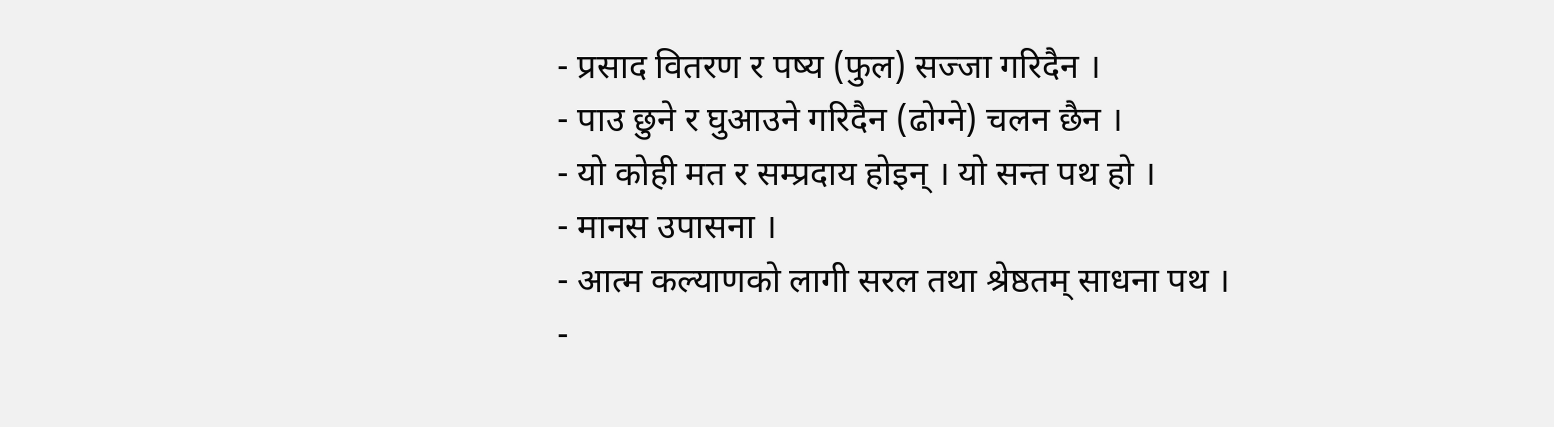- प्रसाद वितरण र पष्य (फुल) सज्जा गरिदैन ।
- पाउ छुने र घुआउने गरिदैन (ढोग्ने) चलन छैन ।
- यो कोही मत र सम्प्रदाय होइन् । यो सन्त पथ हो ।
- मानस उपासना ।
- आत्म कल्याणको लागी सरल तथा श्रेष्ठतम् साधना पथ ।
-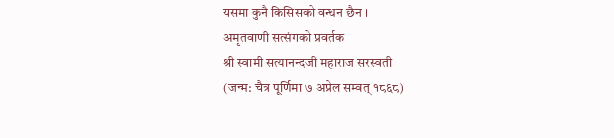यसमा कुनै किसिसको वन्धन छैन ।
अमृतवाणी सत्संगको प्रवर्तक
श्री स्वामी सत्यानन्दजी महाराज सरस्वती
(जन्म: चैत्र पूर्णिमा ७ अप्रेल सम्वत् १८६८)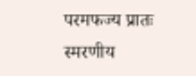परमफज्य प्रातः स्मरणीय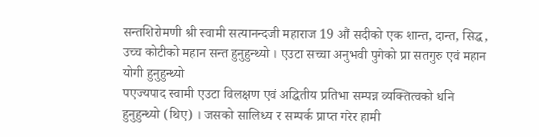सन्तशिरोमणी श्री स्वामी सत्यानन्दजी महाराज 19 औं सदीको एक शान्त, दान्त, सिद्ध, उच्च कोटीको महान सन्त हुनुहुन्थ्यो । एउटा सच्चा अनुभवी पुगेको प्रा सतगुरु एवं महान योगी हुनुहुन्थ्यो
पएज्यपाद स्वामी एउटा विलक्षण एवं अद्धितीय प्रतिभा सम्पन्न व्यक्तित्वको धनि हुनुहुन्थ्यो (थिए) । जसको सालिध्य र सम्पर्क प्राप्त गरेर हामी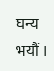घन्य भयौं ।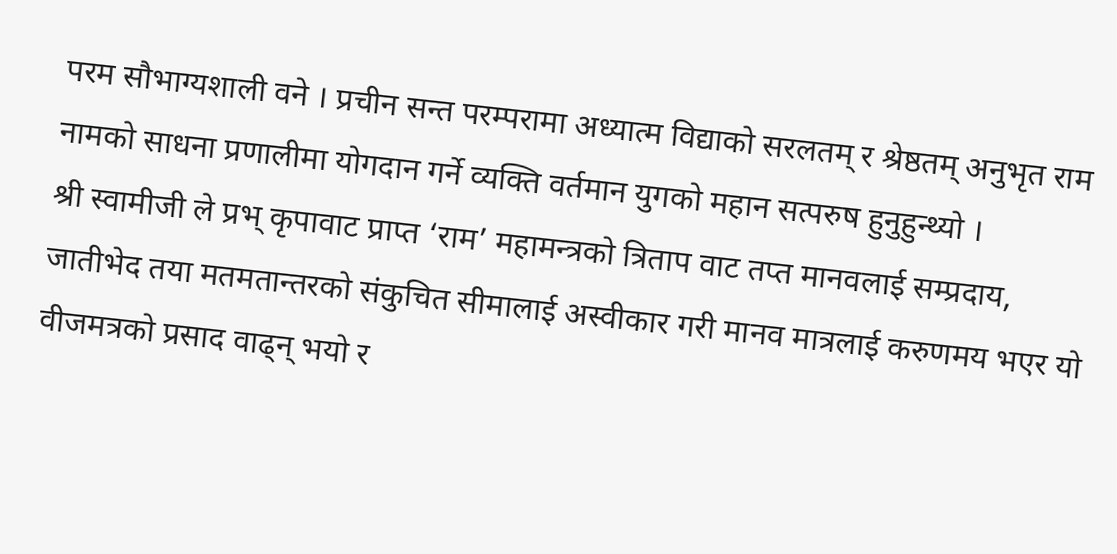परम सौभाग्यशाली वने । प्रचीन सन्त परम्परामा अध्यात्म विद्याको सरलतम् र श्रेष्ठतम् अनुभृत राम नामको साधना प्रणालीमा योगदान गर्ने व्यक्ति वर्तमान युगको महान सत्परुष हुनुहुन्थ्यो ।
श्री स्वामीजी ले प्रभ् कृपावाट प्राप्त ‘राम’ महामन्त्रको त्रिताप वाट तप्त मानवलाई सम्प्रदाय, जातीभेद तया मतमतान्तरको संकुचित सीमालाई अस्वीकार गरी मानव मात्रलाई करुणमय भएर यो वीजमत्रको प्रसाद वाढ्न् भयो र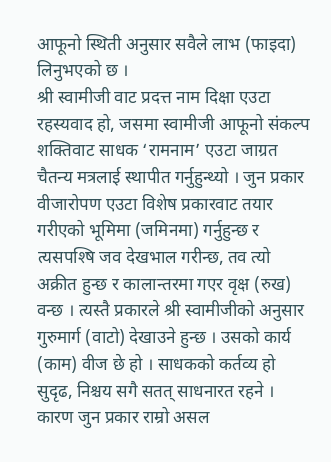आफूनो स्थिती अनुसार सवैले लाभ (फाइदा) लिनुभएको छ ।
श्री स्वामीजी वाट प्रदत्त नाम दिक्षा एउटा रहस्यवाद हो, जसमा स्वामीजी आफूनो संकल्प शक्तिवाट साधक ‘रामनाम’ एउटा जाग्रत चैतन्य मत्रलाई स्थापीत गर्नुहुन्थ्यो । जुन प्रकार वीजारोपण एउटा विशेष प्रकारवाट तयार गरीएको भूमिमा (जमिनमा) गर्नुहुन्छ र त्यसपश्षि जव देखभाल गरीन्छ, तव त्यो अक्रीत हुन्छ र कालान्तरमा गएर वृक्ष (रुख) वन्छ । त्यस्तै प्रकारले श्री स्वामीजीको अनुसार गुरुमार्ग (वाटो) देखाउने हुन्छ । उसको कार्य (काम) वीज छे हो । साधकको कर्तव्य हो सुदृढ, निश्चय सगै सतत् साधनारत रहने । कारण जुन प्रकार राम्रो असल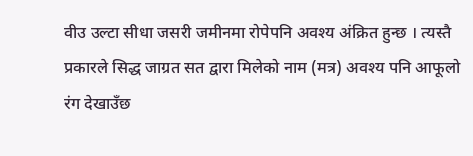वीउ उल्टा सीधा जसरी जमीनमा रोपेपनि अवश्य अंक्रित हुन्छ । त्यस्तै प्रकारले सिद्ध जाग्रत सत द्वारा मिलेको नाम (मत्र) अवश्य पनि आफूलो रंग देखाउँछ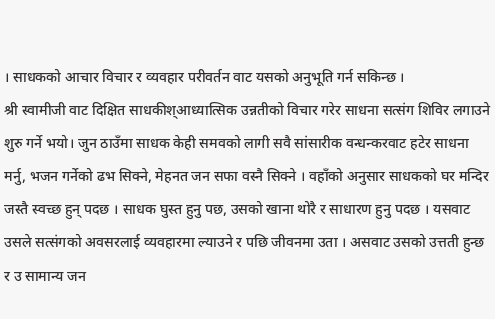। साधकको आचार विचार र व्यवहार परीवर्तन वाट यसको अनुभूति गर्न सकिन्छ ।
श्री स्वामीजी वाट दिक्षित साधकीश्आध्यात्सिक उन्नतीको विचार गरेर साधना सत्संग शिविर लगाउने शुरु गर्ने भयो। जुन ठाउँमा साधक केही समवको लागी सवै सांसारीक वन्धन्करवाट हटेर साधना मर्नु, भजन गर्नेको ढभ सिक्ने, मेहनत जन सफा वस्नै सिक्ने । वहाँको अनुसार साधकको घर मन्दिर जस्तै स्वच्छ हुन् पदछ । साधक घुस्त हुनु पछ, उसको खाना थोरै र साधारण हुनु पदछ । यसवाट उसले सत्संगको अवसरलाई व्यवहारमा ल्याउने र पछि जीवनमा उता । असवाट उसको उत्तती हुन्छ र उ सामान्य जन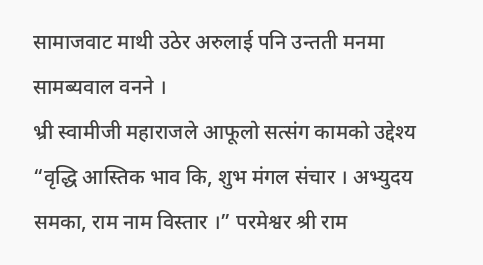सामाजवाट माथी उठेर अरुलाई पनि उन्तती मनमा सामब्यवाल वनने ।
भ्री स्वामीजी महाराजले आफूलो सत्संग कामको उद्देश्य “वृद्धि आस्तिक भाव कि, शुभ मंगल संचार । अभ्युदय समका, राम नाम विस्तार ।” परमेश्वर श्री राम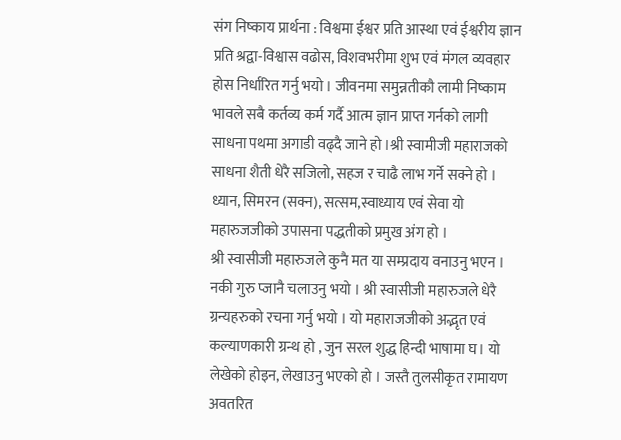संग निष्काय प्रार्थना : विश्वमा ईश्वर प्रति आस्था एवं ईश्वरीय ज्ञान प्रति श्रद्वा-विश्वास वढोस, विशवभरीमा शुभ एवं मंगल व्यवहार होस निर्धारित गर्नु भयो । जीवनमा समुन्नतीकौ लामी निष्काम भावले सबै कर्तव्य कर्म गर्दै आत्म ज्ञान प्राप्त गर्नको लागी साधना पथमा अगाडी वढ्दै जाने हो ।श्री स्वामीजी महाराजको साधना शैती धेरै सजिलो, सहज र चाढै लाभ गर्ने सक्ने हो । ध्यान, सिमरन (सक्न), सत्सम,स्वाध्याय एवं सेवा यो महारुजजीको उपासना पद्धतीको प्रमुख अंग हो ।
श्री स्वासीजी महारुजले कुनै मत या सम्प्रदाय वनाउनु भएन । नकी गुरु प्जानै चलाउनु भयो । श्री स्वासीजी महारुजले धेरै ग्रन्यहरुको रचना गर्नु भयो । यो महाराजजीको अद्भृत एवं कल्याणकारी ग्रन्थ हो , जुन सरल शुद्ध हिन्दी भाषामा घ। यो लेखेको होइन, लेखाउनु भएको हो । जस्तै तुलसीकृत रामायण अवतरित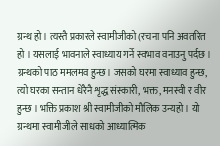ग्रन्थ हो । त्यस्तै प्रकारले स्वामीजीको (रचना पनि अवतरित हो । यसलाई भावनाले स्वाध्याय गर्ने स्वभाव वनाउनु पर्दछ । ग्रन्थको पाठ ममलमव हुन्छ। जसको घरमा स्वाध्याव हुन्छ, त्यो घरका सन्तान धेरैनै शृद्ध संस्कारी, भक्त, मनस्वी र वीर हुन्छ । भक्ति प्रकाश श्री स्वामीजीको मौलिक उन्यहो । यो ग्रन्थमा स्वामीजीले साधको आध्यात्मिक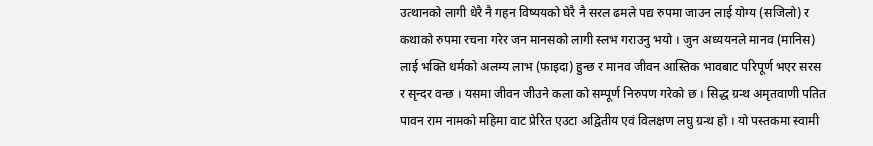उत्थानको लागी धेरै नै गहन विष्ययको घेरै नै सरल ढमले पद्य रुपमा जाउन लाई योग्य (सजिलो) र कथाको रुपमा रचना गरेर जन मानसको लागी स्लभ गराउनु भयो । जुन अध्ययनले मानव (मानिस) लाई भक्ति धर्मको अलम्य लाभ (फाइदा) हुन्छ र मानव जीवन आस्तिक भावबाट परिपूर्ण भएर सरस र सृन्दर वन्छ । यसमा जीवन जीउने कला को सम्पूर्ण निरुपण गरेको छ । सिद्ध ग्रन्थ अमृतवाणी पतित पावन राम नामको महिमा वाट प्रेरित एउटा अद्वितीय एवं विलक्षण लघु ग्रन्थ हो । यो पस्तकमा स्वामी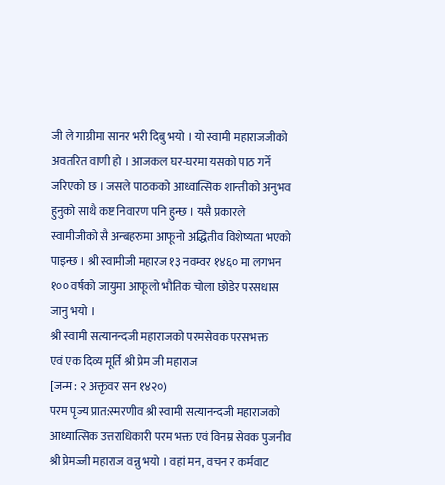जी ले गाग्रीमा सानर भरी दिबु भयो । यो स्वामी महाराजजीको अवतरित वाणी हो । आजकल घर-घरमा यसको पाठ गर्ने जरिएको छ । जसले पाठकको आध्वात्सिक शान्तीको अनुभव हुनुको साथै कष्ट निवारण पनि हुन्छ । यसै प्रकारले स्वामीजीको सै अन्बहरुमा आफूनो अद्धितीव विशेष्यता भएको पाइन्छ । श्री स्वामीजी महारज १३ नवम्वर १४६० मा लगभन १०० वर्षको जायुमा आफूलो भौतिक चोला छोडेर परसधास जानु भयो ।
श्री स्वामी सत्यानन्दजी महाराजको परमसेवक परसभक्त
एवं एक दिव्य मूर्ति श्री प्रेम जी महाराज
[जन्म : २ अक्तृवर सन १४२०)
परम पृज्य प्रात:स्मरणीव श्री स्वामी सत्यानन्दजी महाराजको आध्यात्सिक उत्तराधिकारी परम भक्त एवं विनम्र सेवक पुजनीव श्री प्रेमज्जी महाराज वन्नु भयो । वहां मन, वचन र कर्मवाट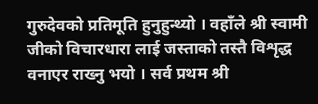गुरुदेवको प्रतिमूति हुनुहुन्थ्यो । वहाँले श्री स्वामी जीको विचारधारा लाई जस्ताको तस्तै विशृद्ध वनाएर राख्नु भयो । सर्व प्रथम श्री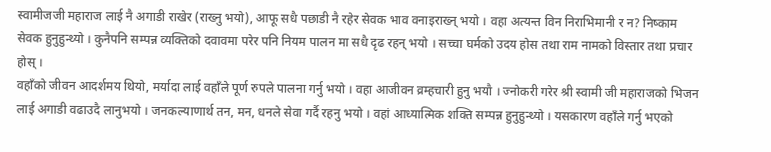स्वामीजजी महाराज लाई नै अगाडी राखेर (राख्नु भयो), आफू सधै पछाडी नै रहेर सेवक भाव वनाइराख्न् भयो । वहा अत्यन्त विन निराभिमानी र न? निष्काम सेवक हुनुहुन्थ्यो । कुनैपनि सम्पन्न व्यक्तिको दवावमा परेर पनि नियम पालन मा सधै दृढ रहन् भयो । सच्चा घर्मको उदय होस तथा राम नामको विस्तार तथा प्रचार होस् ।
वहाँको जीवन आदर्शमय थियो, मर्यादा लाई वहाँले पूर्ण रुपले पालना गर्नु भयो । वहा आजीवन व्रम्हचारी हुनु भयौ । ज्नोकरी गरेर श्री स्वामी जी महाराजको भिजन लाई अगाडी वढाउदै लानुभयो । जनकल्याणार्थ तन, मन, धनले सेवा गर्दै रहनु भयो । वहां आध्यात्मिक शक्ति सम्पन्न हुनुहुन्थ्यो । यसकारण वहाँले गर्नु भएको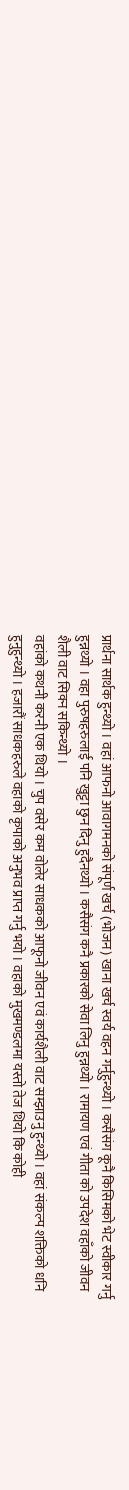प्रार्थना सार्थक हुन्थ्यो । वहां आफनो आवागमनको संपूर्ण खर्च (भोजन) खाना खर्च स्वर्य वहन गर्नुहुन्थ्यो । कसैसंग कूनै किसिमको भेट स्वीकार गर्नु हुन्नथ्यो । वहा पुरुषहरुलाई पनि खुट्टा छुन दिनु हुदैनथ्यो । कसैसंग कनै प्रकारको सेवा लिनु हुन्नथ्यो । रामायण एवं गीता को उपदेश वहाँको जीवन शैली वाट सिक्न सकिन्थ्यो ।
वहांको कथनी करनी एक थियो । चुप वसेर कम वोलेर साधकको आफूनो जीवन एवं कार्यशैली वाट सम्झाउनु हुन्थ्यो । वहां संकल्प शक्तिको धनि हुनुहुन्थ्यो । हजारौं साधकहरुले वहाको कृपाको अनुभव प्राप्त गर्नु भयो । वहाको मुखमण्डलमा यस्तो तेज थियो कि कोही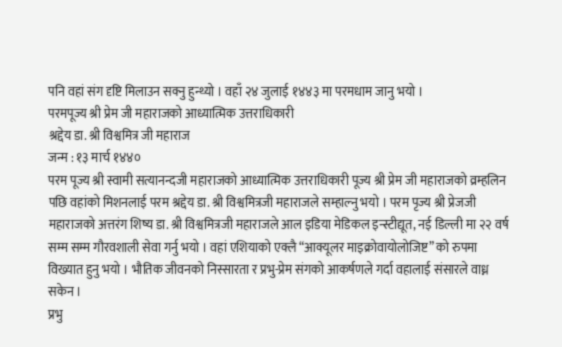पनि वहां संग दृष्टि मिलाउन सक्नु हुन्थ्यो । वहाँ २४ जुलाई १४४३ मा परमधाम जानु भयो ।
परमपूज्य श्री प्रेम जी महाराजको आध्यात्मिक उत्तराधिकारी
श्रद्देय डा. श्री विश्वमित्र जी महाराज
जन्म : १३ मार्च १४४०
परम पूज्य श्री स्वामी सत्यानन्दजी महाराजको आध्यात्मिक उत्तराधिकारी पूज्य श्री प्रेम जी महाराजको व्रम्हलिन पछि वहांको मिशनलाई परम श्रद्देय डा. श्री विश्वमित्रजी महाराजले सम्हाल्नु भयो । परम पृज्य श्री प्रेजजी महाराजको अत्तरंग शिष्य डा. श्री विश्वमित्रजी महाराजले आल इडिया मेडिकल इन्स्टीद्यूत, नई डिल्ली मा २२ वर्ष सम्म सम्म गौरवशाली सेवा गर्नु भयो । वहां एशियाको एक्लै “आक्यूलर माइक्रोवायोलोजिष्ट” को रुपमा विख्यात हुनु भयो । भौतिक जीवनको निस्सारता र प्रभु-प्रेम संगको आकर्षणले गर्दा वहालाई संसारले वाध्न सकेन ।
प्रभु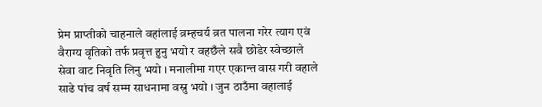प्रेम प्राप्तीको चाहनाले वहांलाई व्रम्हचर्य व्रत पालना गरेर त्याग एवं वैराग्य वृतिको तर्फ प्रवृत्त हुनु भयो र वहछँले सवै छोडेर स्वेच्छाले सेवा वाट निवृति लिनु भयो । मनालीमा गएर एकान्त वास गरी वहाले साढे पांच वर्ष सम्म साधनामा वस्नु भयो । जुन ठाउँमा वहालाई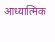आध्यात्मिक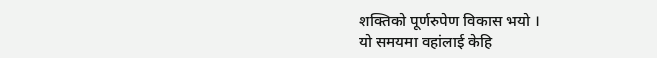शक्तिको पूर्णरुपेण विकास भयो ।
यो समयमा वहांलाई केहि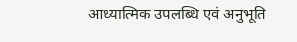आध्यात्मिक उपलब्धि एवं अनुभूति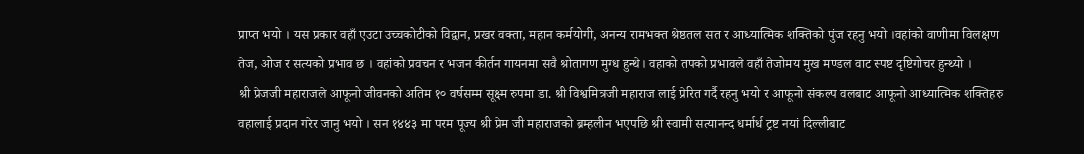प्राप्त भयो । यस प्रकार वहाँ एउटा उच्चकोटीको विद्वान, प्रखर वक्ता, महान कर्मयोगी, अनन्य रामभक्त श्रेष्ठतल सत र आध्यात्मिक शक्तिको पुंज रहनु भयो ।वहांको वाणीमा विलक्षण तेज, ओज र सत्यको प्रभाव छ । वहांको प्रवचन र भजन कीर्तन गायनमा सवै श्रोतागण मुग्ध हुन्थे। वहाको तपको प्रभावले वहाँ तेजोमय मुख मण्डल वाट स्पष्ट दृष्टिगोचर हुन्थ्यो ।
श्री प्रेजजी महाराजले आफूनो जीवनको अतिम १० वर्षसम्म सूक्ष्म रुपमा डा. श्री विश्वमित्रजी महाराज लाई प्रेरित गर्दै रहनु भयो र आफूनो संकल्प वलबाट आफूनो आध्यात्मिक शक्तिहरु वहालाई प्रदान गरेर जानु भयो । सन १४४३ मा परम पूज्य श्री प्रेम जी महाराजको ब्रम्हलीन भएपछि श्री स्वामी सत्यानन्द धर्मार्ध ट्रष्ट नयां दिल्लीबाट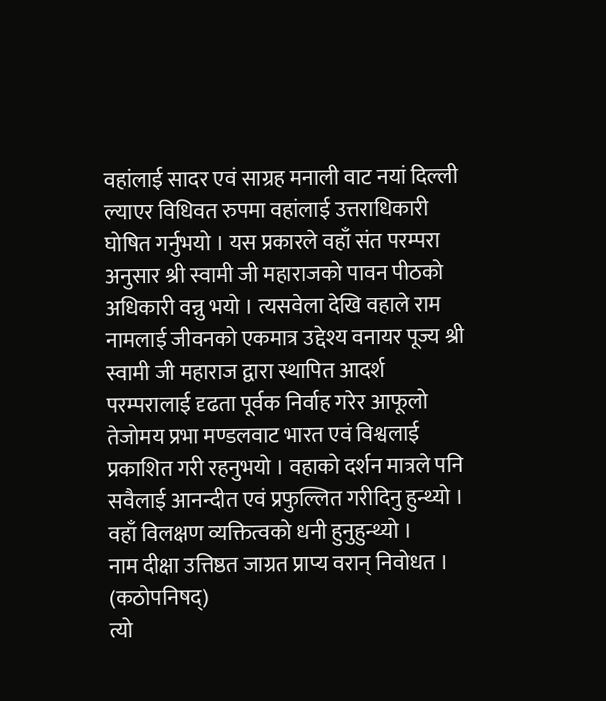वहांलाई सादर एवं साग्रह मनाली वाट नयां दिल्ली ल्याएर विधिवत रुपमा वहांलाई उत्तराधिकारी घोषित गर्नुभयो । यस प्रकारले वहाँ संत परम्परा अनुसार श्री स्वामी जी महाराजको पावन पीठको अधिकारी वन्नु भयो । त्यसवेला देखि वहाले राम नामलाई जीवनको एकमात्र उद्देश्य वनायर पूज्य श्री स्वामी जी महाराज द्वारा स्थापित आदर्श परम्परालाई दृढता पूर्वक निर्वाह गरेर आफूलो तेजोमय प्रभा मण्डलवाट भारत एवं विश्वलाई प्रकाशित गरी रहनुभयो । वहाको दर्शन मात्रले पनि सवैलाई आनन्दीत एवं प्रफुल्लित गरीदिनु हुन्थ्यो । वहाँ विलक्षण व्यक्तित्वको धनी हुनुहुन्थ्यो ।
नाम दीक्षा उत्तिष्ठत जाग्रत प्राप्य वरान् निवोधत । (कठोपनिषद्)
त्यो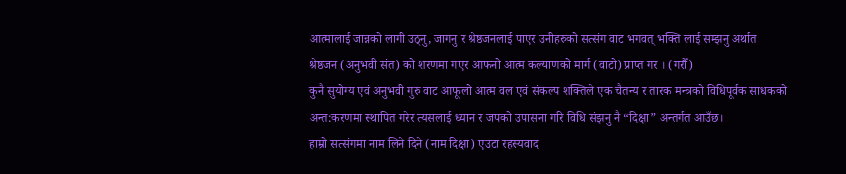आत्मालाई जान्नको लागी उठ्नु, जागनु र श्रेष्ठजनलाई पाएर उनीहरुको सत्संग वाट भगवत् भक्ति लाई सम्झनु अर्थात श्रेष्ठजन (अनुभवी संत) को शरणमा गएर आफनो आत्म कल्याणको मार्ग (वाटो) प्राप्त गर । (गरौँ)
कुनै सुयोग्य एवं अनुभवी गुरु वाट आफूलो आत्म वल एवं संकल्प शक्तिले एक चैतन्य र तारक मन्त्रको विधिपूर्वक साधकको अन्त:करणमा स्थापित गरेर त्यसलाई ध्यान र जपको उपासना गरि विधि संझनु नै “दिक्षा” अन्तर्गत आउँछ।
हाम्रो सत्संगमा नाम लिने दिने (नाम दिक्षा) एउटा रहस्यवाद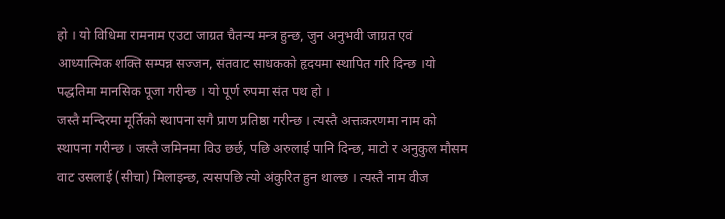हो । यो विधिमा रामनाम एउटा जाग्रत चैतन्य मन्त्र हुन्छ, जुन अनुभवी जाग्रत एवं आध्यात्मिक शक्ति सम्पन्न सज्जन, संतवाट साधकको हृदयमा स्थापित गरि दिन्छ ।यो पद्धतिमा मानसिक पूजा गरीन्छ । यो पूर्ण रुपमा संत पथ हो ।
जस्तै मन्दिरमा मूर्तिको स्थापना सगै प्राण प्रतिष्ठा गरीन्छ । त्यस्तै अत्तःकरणमा नाम को स्थापना गरीन्छ । जस्तै जमिनमा विउ छर्छ, पछि अरुलाई पानि दिन्छ, माटो र अनुकुल मौसम वाट उसलाई (सीचा) मिलाइन्छ, त्यसपछि त्यो अंकुरित हुन थाल्छ । त्यस्तै नाम वीज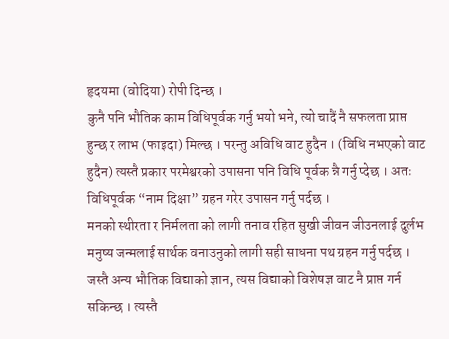हृदयमा (वोदिया) रोपी दिन्छ ।
कुनै पनि भौतिक काम विधिपूर्वक गर्नु भयो भने, त्यो चादैं नै सफलता प्राप्त हुन्छ र लाभ (फाइदा) मिल्छ । परन्तु अविधि वाट हुदैन । (विधि नभएको वाट हुदैन) त्यस्तै प्रकार परमेश्वरको उपासना पनि विधि पूर्वक न्नै गर्नु प्देछ । अतः विधिपूर्वक “नाम दिक्षा” ग्रहन गरेर उपासन गर्नु पर्दछ ।
मनको स्थीरता र निर्मलता को लागी तनाव रहित सुखी जीवन जीउनलाई दुर्लभ मनुष्य जन्मलाई सार्थक वनाउनुको लागी सही साधना पथ ग्रहन गर्नु पर्दछ ।
जस्तै अन्य भौतिक विद्याको ज्ञान, त्यस विद्याको विशेषज्ञ वाट नै प्राप्त गर्न सकिन्छ । त्यस्तै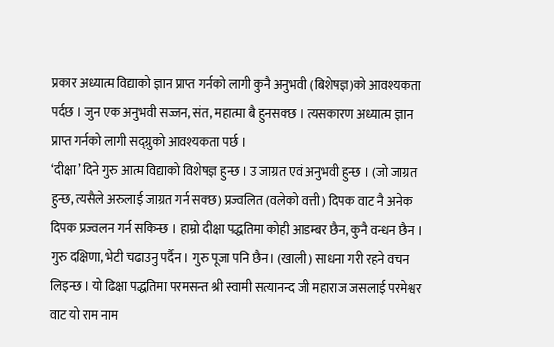प्रकार अध्यात्म विद्याको ज्ञान प्राप्त गर्नको लागी कुनै अनुभवी (बिशेषज्ञ)को आवश्यकता पर्दछ । जुन एक अनुभवी सज्जन, संत, महात्मा बै हुनसक्छ । त्यसकारण अध्यात्म ज्ञान प्राप्त गर्नको लागी सद्ग्रुको आवश्यकता पर्छ ।
‘दीक्षा’ दिने गुरु आत्म विद्याको विशेषज्ञ हुन्छ । उ जाग्रत एवं अनुभवी हुन्छ । (जो जाग्रत हुन्छ, त्यसैले अरुलाई जाग्रत गर्न सक्छ) प्रज्वलित (वलेको वत्ती) दिपक वाट नै अनेक दिपक प्रज्वलन गर्न सकिन्छ । हाम्रो दीक्षा पद्धतिमा कोही आडम्बर छैन, कुनै वन्धन छैन । गुरु दक्षिणा, भेटी चढाउनु पर्दैन । गुरु पूजा पनि छैन। (खाली) साधना गरी रहने वचन लिइन्छ । यो ढिक्षा पद्धतिमा परमसन्त श्री स्वामी सत्यानन्द जी महाराज जसलाई परमेश्वर वाट यो राम नाम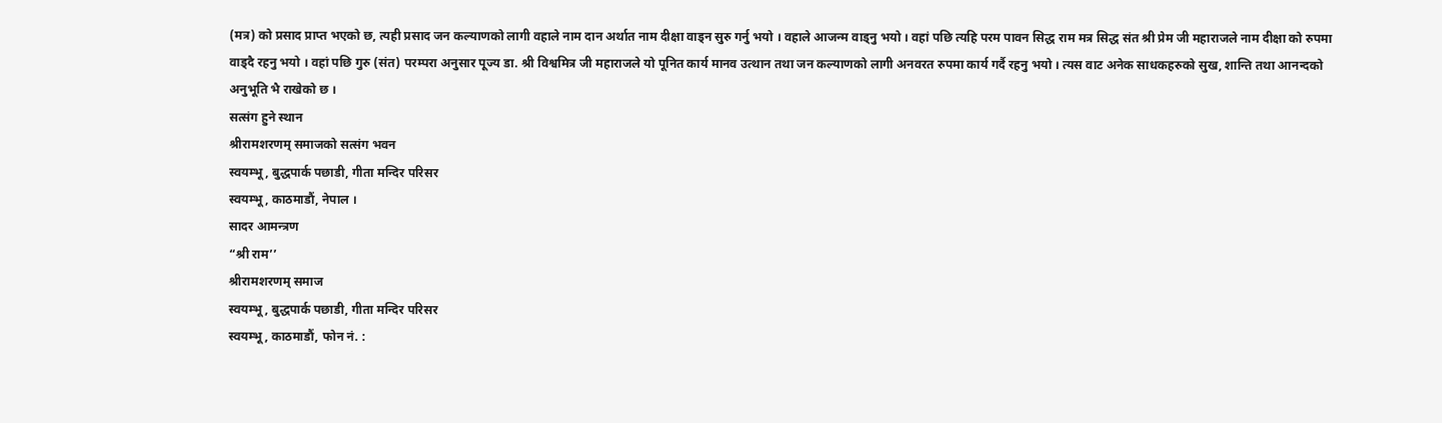(मत्र) को प्रसाद प्राप्त भएको छ, त्यही प्रसाद जन कल्याणको लागी वहाले नाम दान अर्थात नाम दीक्षा वाड्न सुरु गर्नु भयो । वहाले आजन्म वाड्नु भयो । वहां पछि त्यहि परम पावन सिद्ध राम मत्र सिद्ध संत श्री प्रेम जी महाराजले नाम दीक्षा को रुपमा वाड्दै रहनु भयो । वहां पछि गुरु (संत) परम्परा अनुसार पूज्य डा. श्री विश्वमित्र जी महाराजले यो पूनित कार्य मानव उत्थान तथा जन कल्याणको लागी अनवरत रुपमा कार्य गर्दै रहनु भयो । त्यस वाट अनेक साधकहरुको सुख, शान्ति तथा आनन्दको अनुभूति भै राखेको छ ।
सत्संग हुने स्थान
श्रीरामशरणम् समाजको सत्संग भवन
स्वयम्भू, बुद्धपार्क पछाडी, गीता मन्दिर परिसर
स्वयम्भू, काठमाडौं, नेपाल ।
सादर आमन्त्रण
“श्री राम’’
श्रीरामशरणम् समाज
स्वयम्भू, बुद्धपार्क पछाडी, गीता मन्दिर परिसर
स्वयम्भू, काठमाडौं, फोन नं. :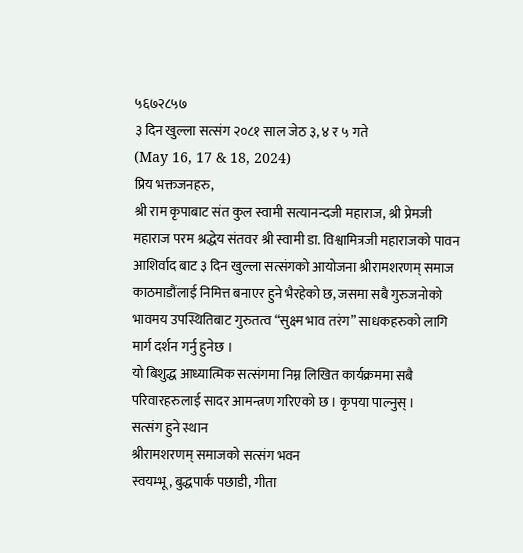५६७२८५७
३ दिन खुल्ला सत्संग २०८१ साल जेठ ३, ४ र ५ गते
(May 16, 17 & 18, 2024)
प्रिय भक्तजनहरु,
श्री राम कृपाबाट संत कुल स्वामी सत्यानन्दजी महाराज, श्री प्रेमजी महाराज परम श्रद्धेय संतवर श्री स्वामी डा. विश्वामित्रजी महाराजको पावन आशिर्वाद बाट ३ दिन खुल्ला सत्संगको आयोजना श्रीरामशरणम् समाज काठमाडौंलाई निमित्त बनाएर हुने भैरहेको छ, जसमा सबै गुरुजनोको भावमय उपस्थितिबाट गुरुतत्व “सुक्ष्म भाव तरंग” साधकहरुको लागि मार्ग दर्शन गर्नु हुनेछ ।
यो बिशुद्ध आध्यात्मिक सत्संगमा निम्न लिखित कार्यक्रममा सबै परिवारहरुलाई सादर आमन्त्रण गरिएको छ । कृपया पाल्नुस् ।
सत्संग हुने स्थान
श्रीरामशरणम् समाजको सत्संग भवन
स्वयम्भू, बुद्धपार्क पछाडी, गीता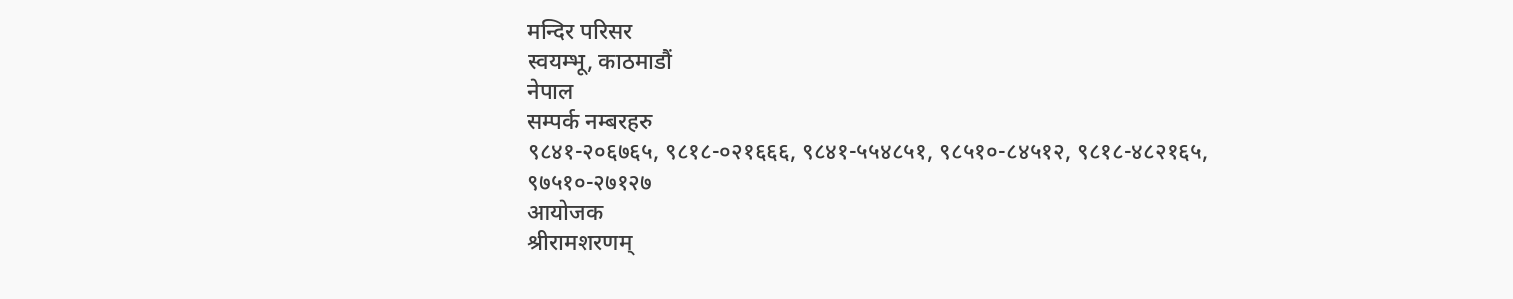मन्दिर परिसर
स्वयम्भू, काठमाडौं
नेपाल
सम्पर्क नम्बरहरु
९८४१-२०६७६५, ९८१८-०२१६६६, ९८४१-५५४८५१, ९८५१०-८४५१२, ९८१८-४८२१६५, ९७५१०-२७१२७
आयोजक
श्रीरामशरणम्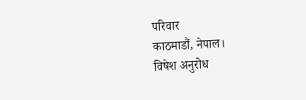परिवार
काठमाडौं, नेपाल।
विषेश अनुरोध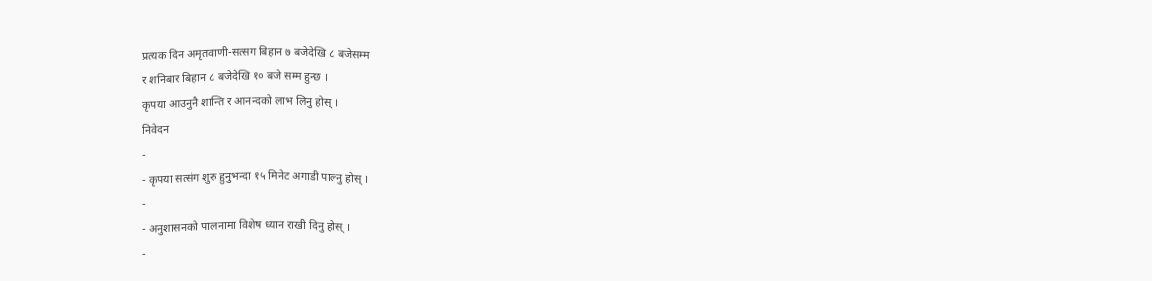प्रत्यक दिन अमृतवाणी-सत्सग बिहान ७ बजेदेखि ८ बजेसम्म
र शनिबार बिहान ८ बजेदेखि १० बजे सम्म हुन्छ ।
कृपया आउनुनै शान्ति र आनन्दको लाभ लिनु होस् ।
निवेदन
-
- कृपया सत्संग शुरु हुनुभन्दा १५ मिनेट अगाडी पाल्नु होस् ।
-
- अनुशासनको पालनामा विशेष ध्यान राखी दिनु होस् ।
-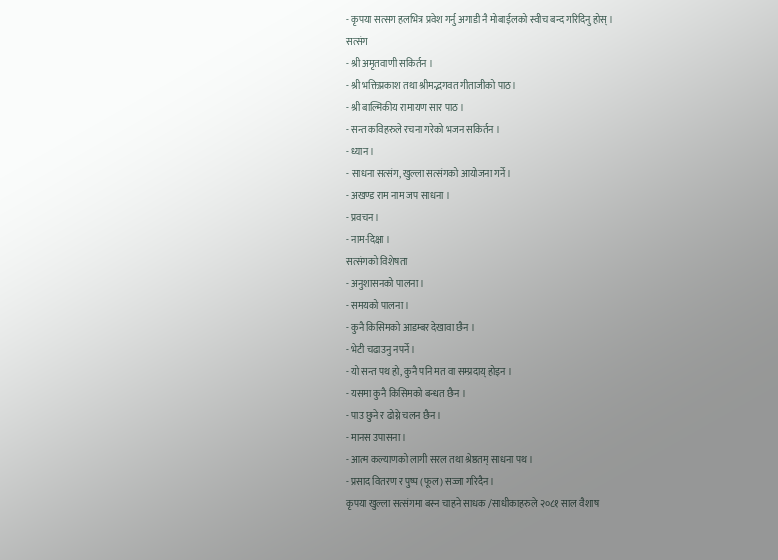- कृपया सत्सग हलभित्र प्रवेश गर्नु अगाडी नै मोबाईलको स्वीच बन्द गरिदिनु होस् ।
सत्संग
- श्री अमृतवाणी सकिर्तन ।
- श्री भक्तिप्रकाश तथा श्रीमद्भगवत गीताजीको पाठ।
- श्री बाल्मिकीय रामायण सार पाठ ।
- सन्त कविहरुले रचना गरेको भजन सकिर्तन ।
- ध्यान ।
- साधना सत्संग, खुल्ला सत्संगको आयोजना गर्ने ।
- अखण्ड राम नाम जप साधना ।
- प्रवचन ।
- नाम-दिक्षा ।
सत्संगको विशेषता
- अनुशासनको पालना ।
- समयको पालना ।
- कुनै किसिमको आडम्बर देखावा छैन ।
- भेटी चढाउनु नपर्ने ।
- यो सन्त पथ हो, कुनै पनि मत वा सम्प्रदाय् होइन ।
- यसमा कुनै किसिमको बन्धत छैन ।
- पाउ छुने र ढोग्ने चलन छैन ।
- मानस उपासना ।
- आत्म कल्याणको लागी सरल तथा श्रेष्ठतम् साधना पथ ।
- प्रसाद वितरण र पुष्प (फूल) सज्जा गरिदैन ।
कृपया खुल्ला सत्संगमा बस्न चाहने साधक /साधीकाहरुले २०८१ साल वैशाष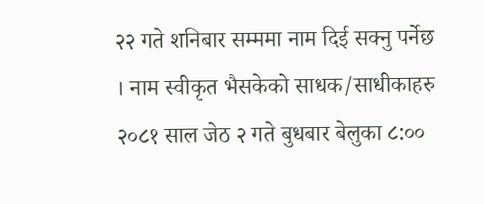२२ गते शनिबार सम्ममा नाम दिई सक्नु पर्नेछ । नाम स्वीकृत भैसकेको साधक/साधीकाहरु २०८१ साल जेठ २ गते बुधबार बेलुका ८:००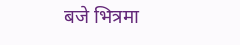बजे भित्रमा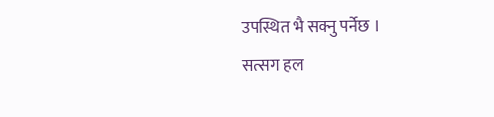उपस्थित भै सक्नु पर्नेछ ।
सत्सग हल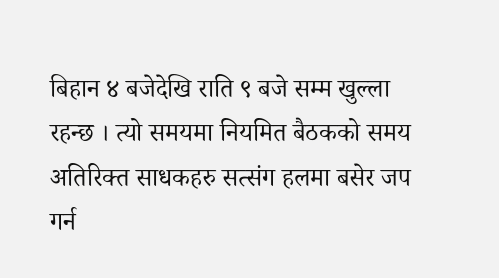बिहान ४ बजेदेखि राति ९ बजे सम्म खुल्ला रहन्छ । त्यो समयमा नियमित बैठकको समय अतिरिक्त साधकहरु सत्संग हलमा बसेर जप गर्न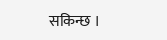सकिन्छ ।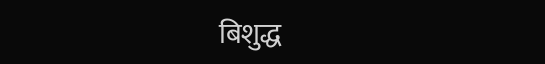बिशुद्ध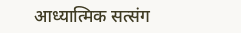आध्यात्मिक सत्संग